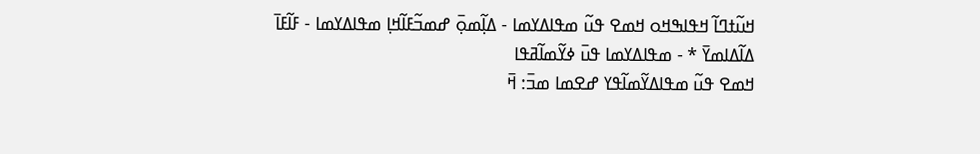ߞߎ߬ߙߣߊ߬ ߞߟߊߒߞߋ ߞߘߐ ߟߎ߬ ߘߟߊߡߌߘߊ - ߡߊ߲߬ߘߋ߲߫ ߝߘߏ߬ߓߊ߬ߞߊ߲ ߘߟߊߡߌߘߊ - ߓߊ߬ߓߊ߫ ߡߊ߬ߡߊߘߌ߫ * - ߘߟߊߡߌߘߊ ߟߎ߫ ߦߌ߬ߘߊ߬ߥߟߊ
ߞߘߐ ߟߎ߬ ߘߟߊߡߌ߬ߘߊ߬ߟߌ ߝߐߘߊ ߘߏ߫: ߞ߫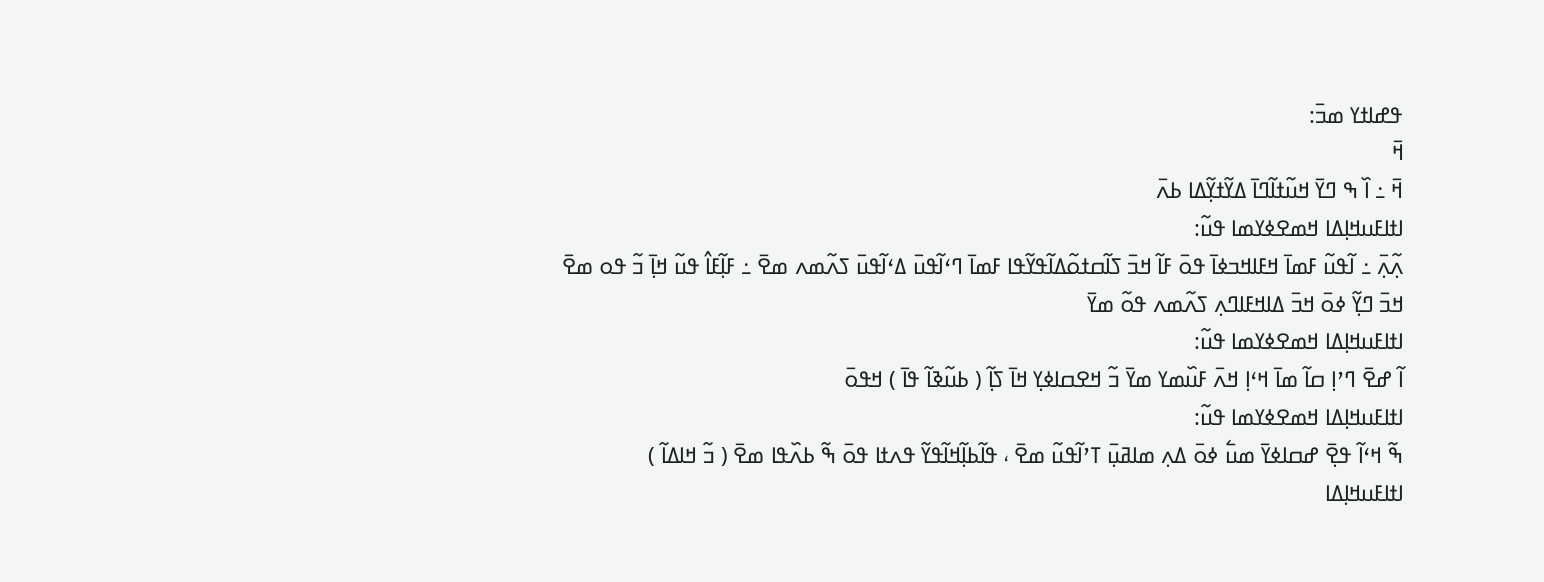ߟߝߊߙߌ ߘߏ߫:
ߞ߫
ߞ߫ ߸ ߊ߰ ߒ ߣߌ߫ ߞߎ߬ߙߊ߬ߣߊ߫ ߡߌ߬ߙߌ߲߬ߡߊ ߕߍ߫
ߊߙߊߓߎߞߊ߲ߡߊ ߞߘߐߦߌߘߊ ߟߎ߬:
ߍ߲߬ߍ߲߫ ߸ ߊ߬ߟߎ߬ ߓߘߊ߫ ߞߓߊߞߏߦߊ߫ ߟߋ߫ ߓߊ߬ ߞߏ߫ ߖߊ߬ߛߙߋ߬ߡߊ߬ߟߌ߬ߟߊ ߓߘߊ߫ ߣߵߊ߬ߟߎ߫ ߡߵߊ߬ߟߎ߫ ߖߍ߬ߘߍ ߘߐ߫ ߸ ߓߊ߲߬ߓߊ߮ ߟߎ߬ ߞߊ߲߫ ߏ߬ ߟߋ ߘߐ߫ ߞߏ߫ ߣߌ߲߬ ߦߋ߫ ߞߏ߫ ߡߊߞߓߊߣߍ߲ ߖߍ߬ߘߍ ߟߋ߬ ߘߌ߫
ߊߙߊߓߎߞߊ߲ߡߊ ߞߘߐߦߌߘߊ ߟߎ߬:
ߊ߬ ߝߐ߫ ߣߴߊ߲ ߛߊ߬ ߘߊ߫ ߞߵߊ߲ ߞߍ߫ ߓߎ߰ߘߌ ߘߌ߫ ߏ߬ ߞߐߛߊߦߌ߲ ߞߊ߫ ߖߊ߲߬ ( ߕߎ߬ߢߊ߬ ߟߊ߫ ) ߞߟߋ߫
ߊߙߊߓߎߞߊ߲ߡߊ ߞߘߐߦߌߘߊ ߟߎ߬:
ߒ߬ ߞߵߊ߬ ߟߐ߲߫ ߝߛߊߦߌ߫ ߘߎ߱ ߦߋ߫ ߡߍ߲ ߘߊߥߎ߲߫ ߠߴߊ߬ߟߎ߬ ߘߐ߫ ، ߟߊ߬ߕߊ߲߬ߞߊ߬ߟߌ߬ ߟߍߙߊ ߟߋ߫ ߒ߬ ߕߍ߰ߟߊ ߘߐ߫ ( ߏ߬ ߞߊߡߊ߬ )
ߊߙߊߓߎߞߊ߲ߡߊ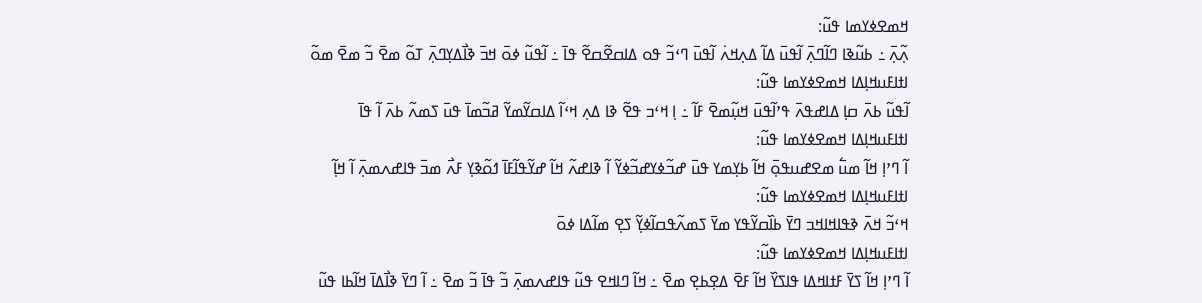ߞߘߐߦߌߘߊ ߟߎ߬:
ߍ߲߬ߍ߲߫ ߸ ߕߎ߬ߢߊ ߣߊ߬ߣߍ߲߫ ߊ߬ߟߎ߫ ߡߊ߬ ߡߍ߲ߞߍ߭ ߊ߬ߟߎ߫ ߣߵߏ߬ ߟߋ ߡߊߛߐ߬ߛߐ߬ ߟߊ߫ ߸ ߊ߬ߟߎ߬ ߦߋ߫ ߞߏ߫ ߢߊ߯ߡߌ߲ߣߍ߲߫ ߠߋ߬ ߘߐ߫ ߏ߬ ߘߐ߫ ߘߋ߬
ߊߙߊߓߎߞߊ߲ߡߊ ߞߘߐߦߌߘߊ ߟߎ߬:
ߊ߬ߟߎ߬ ߕߍ߫ ߛߊ߲ ߡߊߝߟߍ߫ ߟߴߊ߬ߟߎ߫ ߞߎ߲߬ߘߐ߫ ߓߊ߬ ߸ ߊ߲ ߞߵߏ ߟߐ߬ ߢߊ ߡߍ߲ ߞߵߊ߬ ߡߊߛߌ߬ߘߌ߬ ߥߏ߬ߘߊ߫ ߟߎ߫ ߖߘߍ߬ ߕߍ߫ ߊ߬ ߟߊ߫
ߊߙߊߓߎߞߊ߲ߡߊ ߞߘߐߦߌߘߊ ߟߎ߬:
ߊ߬ ߣߴߊ߲ ߞߊ߬ ߘߎ߱ ߘߐߝߎߟߋ߲߫ ߞߊ߬ ߕߌ߲ߘߌ ߟߎ߫ ߝߏ߬ߦߌߝߏ߬ߦߌ߬ ߊ߬ ߢߊߝߍ߬ ߞߊ߬ ߝߌ߬ߟߊ߬ߓߊ߫ ߗߋ߬ߢߌ߲ ߓߍ߯ ߘߏ߫ ߟߊߝߍߘߍ߲߫ ߊ߬ ߞߊ߲߬
ߊߙߊߓߎߞߊ߲ߡߊ ߞߘߐߦߌߘߊ ߟߎ߬:
ߞߵߏ߬ ߞߍ߫ ߢߟߊߞߊߞߏ ߣߌ߫ ߕߊ߰ߛߌ߬ߟߌ ߘߌ߫ ߖߘߍ߬ߟߛߊ߬ߦߌ߲߬ ߖߐ߲ ߘߊ߬ߡߊ ߦߋ߫
ߊߙߊߓߎߞߊ߲ߡߊ ߞߘߐߦߌߘߊ ߟߎ߬:
ߊ߬ ߣߴߊ߲ ߞߊ߬ ߖߌ߫ ߓߙߊߞߡߊ ߟߊߖߌ߰ ߞߊ߬ ߓߐ߫ ߡߐ߲ߕߐ߲ ߘߐ߫ ߸ ߞߊ߬ ߣߊߞߐ ߟߎ߬ ߟߊߝߍߘߍ߲߫ ߏ߬ ߟߊ߫ ߏ߬ ߘߐ߫ ߸ ߊ߬ ߣߌ߫ ߢߊ߯ߡߊ߫ ߞߊ߬ߕߊ ߟߎ߬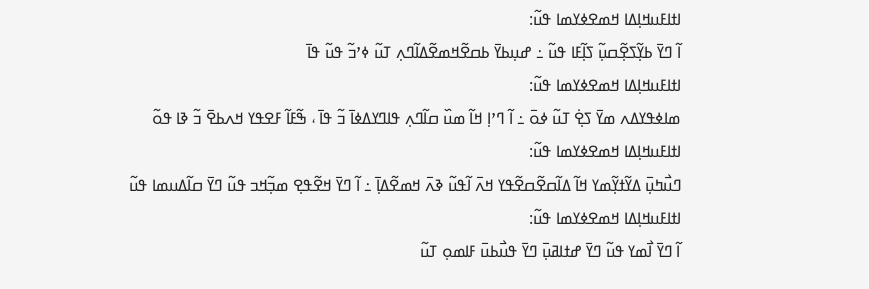ߊߙߊߓߎߞߊ߲ߡߊ ߞߘߐߦߌߘߊ ߟߎ߬:
ߊ߬ ߣߌ߫ ߕߌ߲߬ߖߐ߲߬ߛߎ߲߬ ߖߊ߲߬ߓߊ ߟߎ߬ ߸ ߝߎ߲ߕߌ߫ ߕߛߐ߬ߞߘߐ߬ߡߊ߬ߣߍ߲ ߠߎ߬ ߦߴߏ߬ ߟߎ߬ ߟߊ߫
ߊߙߊߓߎߞߊ߲ߡߊ ߞߘߐߦߌߘߊ ߟߎ߬:
ߘߊߦߟߌߡߍ ߘߌ߫ ߖߐ߲߭ ߠߎ߬ ߦߋ߫ ߸ ߊ߬ ߣߴߊ߲ ߞߊ߬ ߘߎ߰ ߛߊ߬ߣߍ߲ ߟߊߣߌߡߦߊ߫ ߏ߬ ߟߊ߫ ، ߒ߬ߓߊ߬ ߓߐߟߌ ߞߍߕߐ߫ ߏ߬ ߢߊ ߟߋ߬
ߊߙߊߓߎߞߊ߲ߡߊ ߞߘߐߦߌߘߊ ߟߎ߬:
ߣߎ߯ߤߎ߲߫ ߡߌ߬ߙߌ߲߬ߘߌ ߞߊ߬ ߡߊ߬ߛߐ߬ߛߐ߬ߟߌ ߞߍ߫ ߊ߬ߟߎ߬ ߢߍ߫ ߞߘߐ߬ߡߊ߲߫ ߸ ߊ߬ ߣߌ߫ ߞߐ߬ߟߐ߲ ߘߏ߲߬ߞߏ ߟߎ߬ ߣߌ߫ ߛߊ߬ߡߎߘߊ ߟߎ߬
ߊߙߊߓߎߞߊ߲ߡߊ ߞߘߐߦߌߘߊ ߟߎ߬:
ߊ߬ ߣߌ߫ ߊ߯ߘߌ ߟߎ߬ ߣߌ߫ ߝߙߊߥߎ߲߫ ߣߌ߫ ߟߎ߯ߕߎ߫ ߓߊߘߋ߲ ߠߎ߬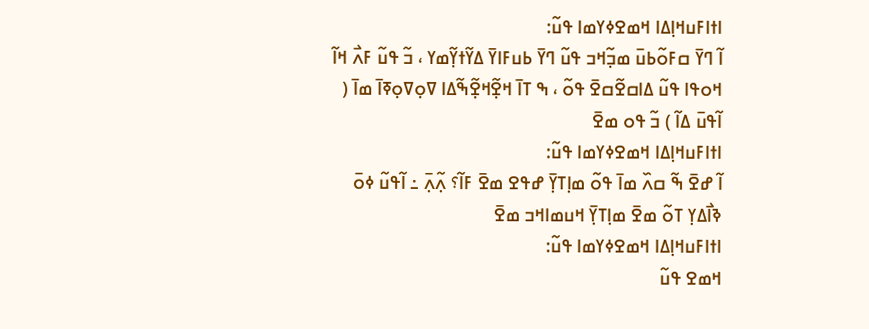ߊߙߊߓߎߞߊ߲ߡߊ ߞߘߐߦߌߘߊ ߟߎ߬:
ߊ߬ ߣߌ߫ ߛߓߋ߬ߕߎ߫ ߘߏ߲߬ߞߏ ߟߎ߬ ߣߌ߫ ߕߎߓߊߌ߫ ߡߌ߬ߙߌ߲߬ߘߌ ، ߏ߬ ߟߎ߬ ߓߍ߯ ߞߊ߬ ߞߋߟߊ ߟߎ߬ ߡߊߛߐ߬ߛߐ߫ ߟߋ߬ ، ߒ ߠߊ߫ ߞߐ߲߬ߞߐ߲߬ߒ߬ߡߊ ߜߋ߲ߜߋ߲ߧߊ߫ ߘߊ߫ ( ߊ߬ߟߎ߫ ߡߊ߬ ) ߏ߬ ߟߋ ߘߐ߫
ߊߙߊߓߎߞߊ߲ߡߊ ߞߘߐߦߌߘߊ ߟߎ߬:
ߊ߬ ߝߐ߫ ߒ߬ ߛߍ߰ ߘߊ߫ ߟߋ߬ ߘߊ߲ߠߌ߲߫ ߝߟߐ ߘߐ߫ ߓߊ߬؟ ߍ߲߬ߍ߲߫ ߸ ߊ߬ߟߎ߬ ߦߋ߫ ߢߊ߯ߡߌ߲ ߠߋ߬ ߘߐ߫ ߘߊ߲ߠߌ߲߫ ߞߎߘߊߞߏ ߘߐ߫
ߊߙߊߓߎߞߊ߲ߡߊ ߞߘߐߦߌߘߊ ߟߎ߬:
ߞߘߐ ߟߎ߬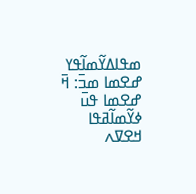ߘߟߊߡߌ߬ߘߊ߬ߟߌ ߝߐߘߊ ߘߏ߫: ߞ߫
ߝߐߘߊ ߟߎ߫ ߦߌ߬ߘߊ߬ߥߟߊ ߞߐߜߍ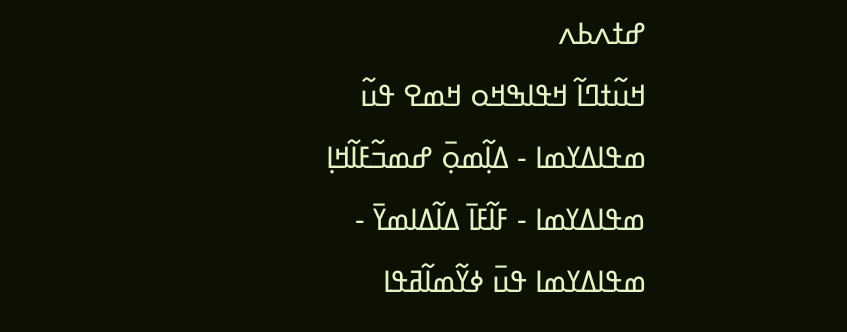ߝߙߍߕߍ
ߞߎ߬ߙߣߊ߬ ߞߟߊߒߞߋ ߞߘߐ ߟߎ߬ ߘߟߊߡߌߘߊ - ߡߊ߲߬ߘߋ߲߫ ߝߘߏ߬ߓߊ߬ߞߊ߲ ߘߟߊߡߌߘߊ - ߓߊ߬ߓߊ߫ ߡߊ߬ߡߊߘߌ߫ - ߘߟߊߡߌߘߊ ߟߎ߫ ߦߌ߬ߘߊ߬ߥߟߊ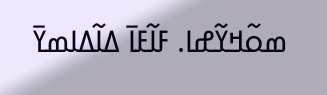ߘߋ߬ߞߌ߬ߝߊ. ߓߊ߬ߓߊ߫ ߡߊ߬ߡߊߘߌ߫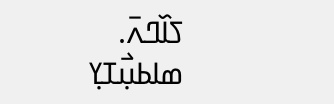ߖߊ߰ߣߍ߫.
ߘߊߕߎ߲߯ߠߌ߲